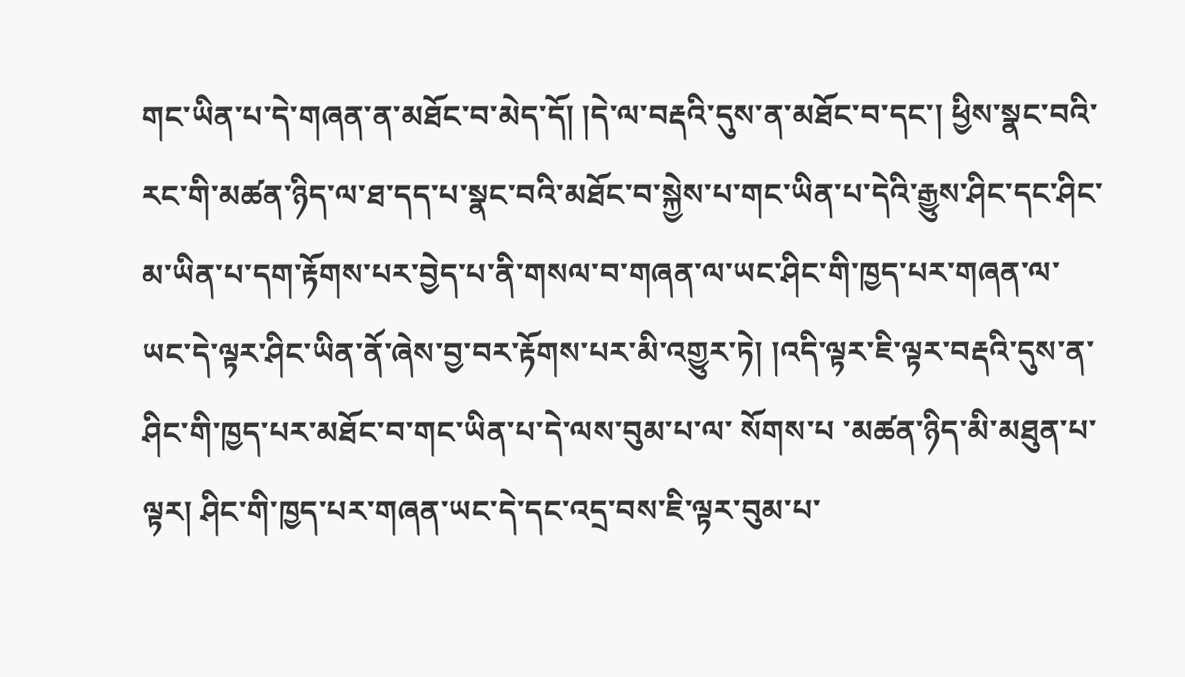གང་ཡིན་པ་དེ་གཞན་ན་མཐོང་བ་མེད་དོ། །དེ་ལ་བརྡའི་དུས་ན་མཐོང་བ་དང་། ཕྱིས་སྣང་བའི་རང་གི་མཚན་ཉིད་ལ་ཐ་དད་པ་སྣང་བའི་མཐོང་བ་སྐྱེས་པ་གང་ཡིན་པ་དེའི་རྒྱུས་ཤིང་དང་ཤིང་མ་ཡིན་པ་དག་རྟོགས་པར་བྱེད་པ་ནི་གསལ་བ་གཞན་ལ་ཡང་ཤིང་གི་ཁྱད་པར་གཞན་ལ་ཡང་དེ་ལྟར་ཤིང་ཡིན་ནོ་ཞེས་བྱ་བར་རྟོགས་པར་མི་འགྱུར་ཏེ། །འདི་ལྟར་ཇི་ལྟར་བརྡའི་དུས་ན་ཤིང་གི་ཁྱད་པར་མཐོང་བ་གང་ཡིན་པ་དེ་ལས་བུམ་པ་ལ་ སོགས་པ ་མཚན་ཉིད་མི་མཐུན་པ་ལྟར། ཤིང་གི་ཁྱད་པར་གཞན་ཡང་དེ་དང་འདྲ་བས་ཇི་ལྟར་བུམ་པ་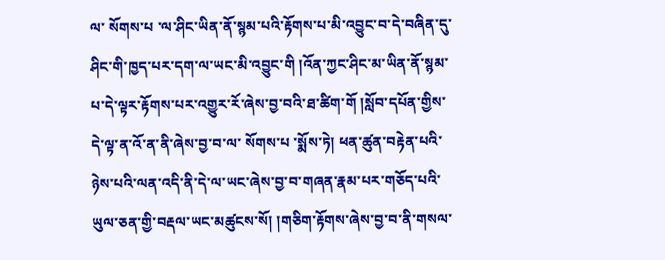ལ་ སོགས་པ ་ལ་ཤིང་ཡིན་ནོ་སྙམ་པའི་རྟོགས་པ་མི་འབྱུང་བ་དེ་བཞིན་དུ་ཤིང་གི་ཁྱད་པར་དག་ལ་ཡང་མི་འབྱུང་གི །འོན་ཀྱང་ཤིང་མ་ཡིན་ནོ་སྙམ་པ་དེ་ལྟར་རྟོགས་པར་འགྱུར་རོ་ཞེས་བྱ་བའི་ཐ་ཚིག་གོ །སློབ་དཔོན་གྱིས་དེ་ལྟ་ན་འོ་ན་ནི་ཞེས་བྱ་བ་ལ་ སོགས་པ ་སྨོས་ཏེ། ཕན་ཚུན་བརྟེན་པའི་ཉེས་པའི་ལན་འདི་ནི་དེ་ལ་ཡང་ཞེས་བྱ་བ་གཞན་རྣམ་པར་གཅོད་པའི་ཡུལ་ཅན་གྱི་བརྡལ་ཡང་མཚུངས་སོ། །གཅིག་རྟོགས་ཞེས་བྱ་བ་ནི་གསལ་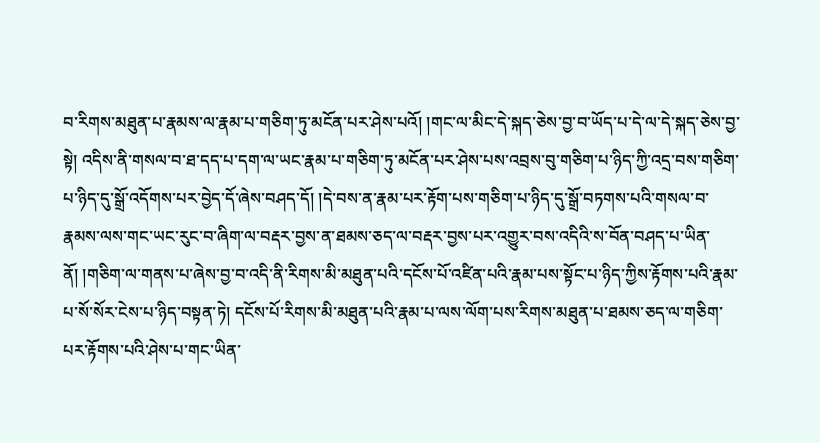བ་རིགས་མཐུན་པ་རྣམས་ལ་རྣམ་པ་གཅིག་ཏུ་མངོན་པར་ཤེས་པའོ། །གང་ལ་མིང་དེ་སྐད་ཅེས་བྱ་བ་ཡོད་པ་དེ་ལ་དེ་སྐད་ཅེས་བྱ་སྟེ། འདིས་ནི་གསལ་བ་ཐ་དད་པ་དག་ལ་ཡང་རྣམ་པ་གཅིག་ཏུ་མངོན་པར་ཤེས་པས་འབྲས་བུ་གཅིག་པ་ཉིད་ཀྱི་འདྲ་བས་གཅིག་པ་ཉིད་དུ་སྒྲོ་འདོགས་པར་བྱེད་དོ་ཞེས་བཤད་དོ། །དེ་བས་ན་རྣམ་པར་རྟོག་པས་གཅིག་པ་ཉིད་དུ་སྒྲོ་བཏགས་པའི་གསལ་བ་རྣམས་ལས་གང་ཡང་རུང་བ་ཞིག་ལ་བརྡར་བྱས་ན་ཐམས་ཅད་ལ་བརྡར་བྱས་པར་འགྱུར་བས་འདིའི་ས་བོན་བཤད་པ་ཡིན་ནོ། །གཅིག་ལ་གནས་པ་ཞེས་བྱ་བ་འདི་ནི་རིགས་མི་མཐུན་པའི་དངོས་པོ་འཛིན་པའི་རྣམ་པས་སྟོང་པ་ཉིད་ཀྱིས་རྟོགས་པའི་རྣམ་པ་སོ་སོར་ངེས་པ་ཉིད་བསྟན་ཏེ། དངོས་པོ་རིགས་མི་མཐུན་པའི་རྣམ་པ་ལས་ལོག་པས་རིགས་མཐུན་པ་ཐམས་ཅད་ལ་གཅིག་པར་རྟོགས་པའི་ཤེས་པ་གང་ཡིན་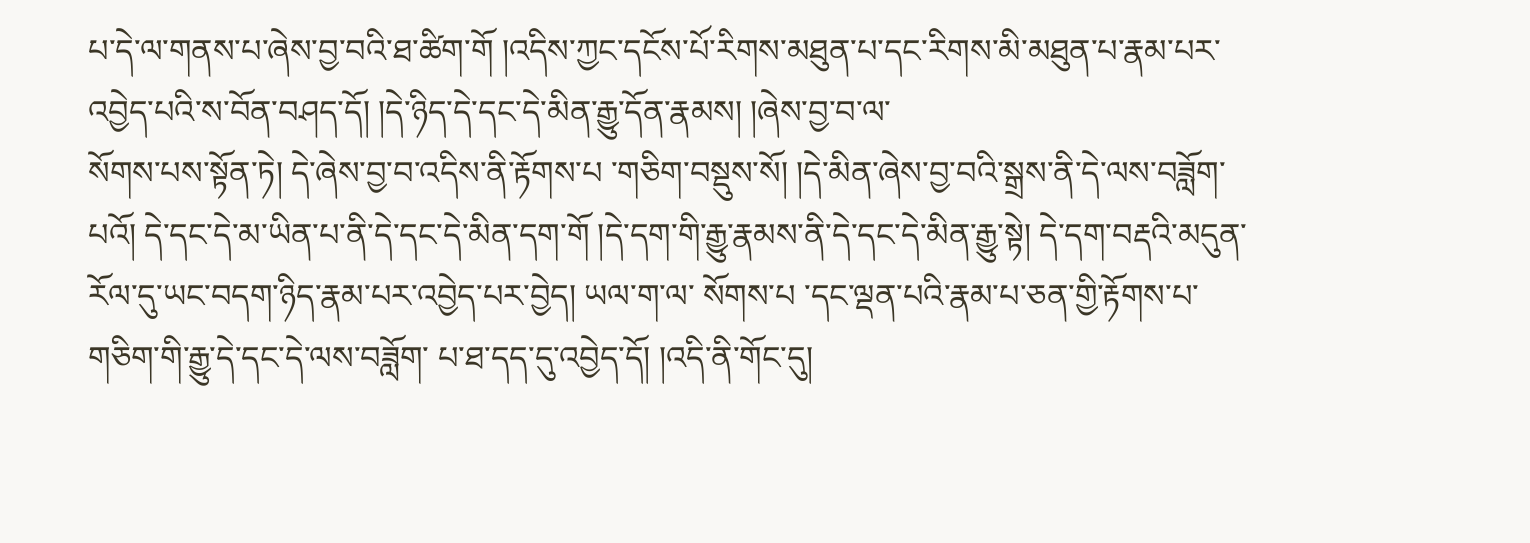པ་དེ་ལ་གནས་པ་ཞེས་བྱ་བའི་ཐ་ཚིག་གོ །འདིས་ཀྱང་དངོས་པོ་རིགས་མཐུན་པ་དང་རིགས་མི་མཐུན་པ་རྣམ་པར་འབྱེད་པའི་ས་བོན་བཤད་དོ། །དེ་ཉིད་དེ་དང་དེ་མིན་རྒྱུ་དོན་རྣམས། །ཞེས་བྱ་བ་ལ་
སོགས་པས་སྟོན་ཏེ། དེ་ཞེས་བྱ་བ་འདིས་ནི་རྟོགས་པ ་གཅིག་བསྡུས་སོ། །དེ་མིན་ཞེས་བྱ་བའི་སྒྲས་ནི་དེ་ལས་བཟློག་པའོ། དེ་དང་དེ་མ་ཡིན་པ་ནི་དེ་དང་དེ་མིན་དག་གོ །དེ་དག་གི་རྒྱུ་རྣམས་ནི་དེ་དང་དེ་མིན་རྒྱུ་སྟེ། དེ་དག་བརྡའི་མདུན་རོལ་དུ་ཡང་བདག་ཉིད་རྣམ་པར་འབྱེད་པར་བྱེད། ཡལ་ག་ལ་ སོགས་པ ་དང་ལྡན་པའི་རྣམ་པ་ཅན་གྱི་རྟོགས་པ་གཅིག་གི་རྒྱུ་དེ་དང་དེ་ལས་བཟློག་ པ་ཐ་དད་དུ་འབྱེད་དོ། །འདི་ནི་གོང་དུ།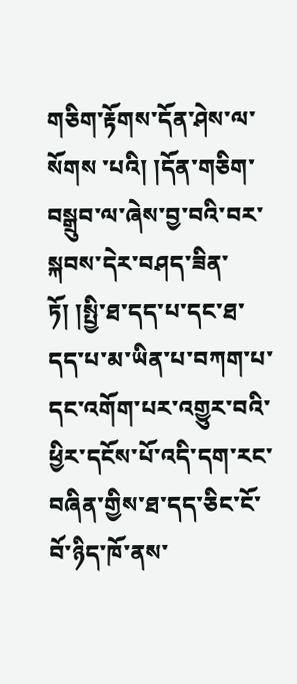གཅིག་རྟོགས་དོན་ཤེས་ལ་སོགས ་པའི། །དོན་གཅིག་བསྒྲུབ་ལ་ཞེས་བྱ་བའི་བར་སྐབས་དེར་བཤད་ཟིན་ཏོ། །སྤྱི་ཐ་དད་པ་དང་ཐ་དད་པ་མ་ཡིན་པ་བཀག་པ་དང་འགོག་པར་འགྱུར་བའི་ཕྱིར་དངོས་པོ་འདི་དག་རང་བཞིན་གྱིས་ཐ་དད་ཅིང་ངོ་བོ་ཉིད་ཁོ་ནས་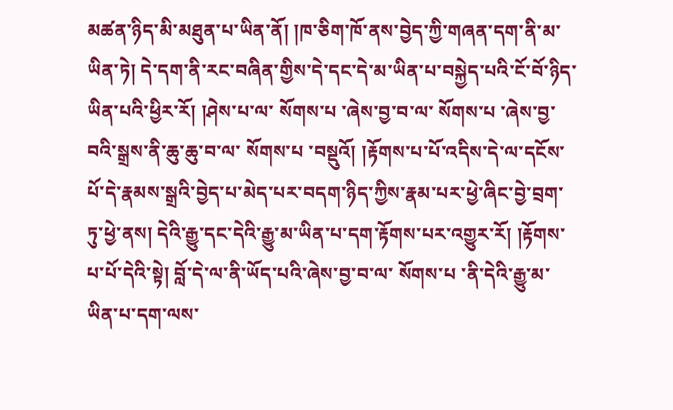མཚན་ཉིད་མི་མཐུན་པ་ཡིན་ནོ། །ཁ་ཅིག་ཁོ་ནས་བྱེད་ཀྱི་གཞན་དག་ནི་མ་ཡིན་ཏེ། དེ་དག་ནི་རང་བཞིན་གྱིས་དེ་དང་དེ་མ་ཡིན་པ་བསྐྱེད་པའི་ངོ་བོ་ཉིད་ཡིན་པའི་ཕྱིར་རོ། །ཤེས་པ་ལ་ སོགས་པ ་ཞེས་བྱ་བ་ལ་ སོགས་པ ་ཞེས་བྱ་བའི་སྒྲས་ནི་ཆུ་ཆུ་བ་ལ་ སོགས་པ ་བསྡུའོ། །རྟོགས་པ་པོ་འདིས་དེ་ལ་དངོས་པོ་དེ་རྣམས་སྒྲའི་བྱེད་པ་མེད་པར་བདག་ཉིད་ཀྱིས་རྣམ་པར་ཕྱེ་ཞིང་བྱེ་བྲག་ཏུ་ཕྱེ་ནས། དེའི་རྒྱུ་དང་དེའི་རྒྱུ་མ་ཡིན་པ་དག་རྟོགས་པར་འགྱུར་རོ། །རྟོགས་པ་པོ་དེའི་སྟེ། བློ་དེ་ལ་ནི་ཡོད་པའི་ཞེས་བྱ་བ་ལ་ སོགས་པ ་ནི་དེའི་རྒྱུ་མ་ཡིན་པ་དག་ལས་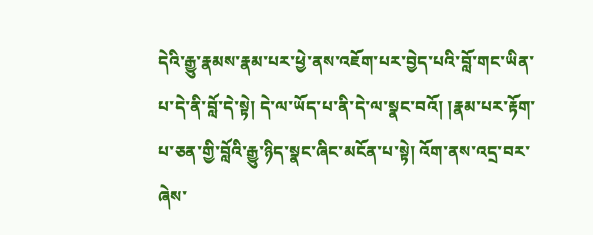དེའི་རྒྱུ་རྣམས་རྣམ་པར་ཕྱེ་ནས་འཇོག་པར་བྱེད་པའི་བློ་གང་ཡིན་པ་དེ་ནི་བློ་དེ་སྟེ། དེ་ལ་ཡོད་པ་ནི་དེ་ལ་སྣང་བའོ། །རྣམ་པར་རྟོག་པ་ཅན་གྱི་བློའི་རྒྱུ་ཉིད་སྣང་ཞིང་མངོན་པ་སྟེ། འོག་ནས་འདྲ་བར་ཞེས་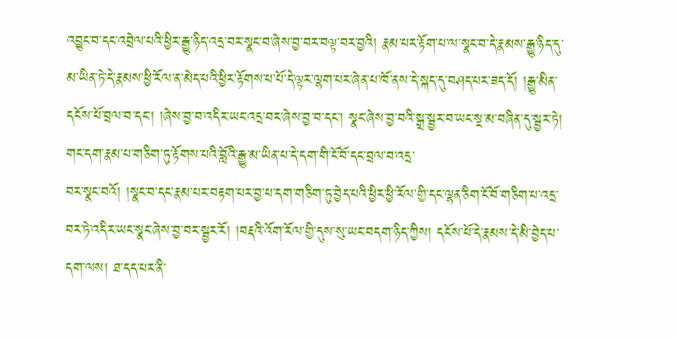འབྱུང་བ་དང་འབྲེལ་པའི་ཕྱིར་རྒྱུ་ཉིད་འདྲ་བར་སྣང་བ་ཞེས་བྱ་བར་བལྟ་བར་བྱའི། རྣམ་པར་རྟོག་པ་ལ་སྣང་བ་དེ་རྣམས་རྒྱུ་ཉིད་དུ་མ་ཡིན་ཏེ་དེ་རྣམས་ཕྱི་རོལ་ན་མེད་པའི་ཕྱིར་རྟོགས་པ་པོ་དེ་ལྟར་ལྷག་པར་ཞེན་པ་ཁོ་ནས་དེ་སྐད་དུ་བཤད་པར་ཟད་དོ། །རྒྱུ་མིན་དངོས་པོ་བྲལ་བ་དང་། །ཞེས་བྱ་བ་འདིར་ཡང་འདྲ་བར་ཞེས་བྱ་བ་དང་། སྣང་ཞེས་བྱ་བའི་སྒྲ་སྦྱར་བ་ཡང་སྔ་མ་བཞིན་དུ་སྦྱར་ཏེ། གང་དག་རྣམ་པ་གཅིག་ཏུ་རྟོགས་པའི་བློའི་རྒྱུ་མ་ཡིན་པ་དེ་དག་གི་ངོ་བོ་དང་བྲལ་བ་འདྲ་
བར་སྣང་བའོ། །སྣང་བ་དང་རྣམ་པར་བརྟག་པར་བྱ་པ་དག་གཅིག་ཏུ་བྱེད་པའི་ཕྱིར་ཕྱི་རོལ་གྱི་དང་ལྷན་ཅིག་ངོ་བོ་གཅིག་པ་འདྲ་བར་ཏེ་འདིར་ཡང་སྣང་ཞེས་བྱ་བར་སྦྱར་རོ། །བརྡའི་འོག་རོལ་གྱི་དུས་སུ་ཡང་བདག་ཉིད་ཀྱིས། དངོས་པོ་དེ་རྣམས་དེ་མི་བྱེད་པ་དག་ལས། ཐ་དད་པར་ནི་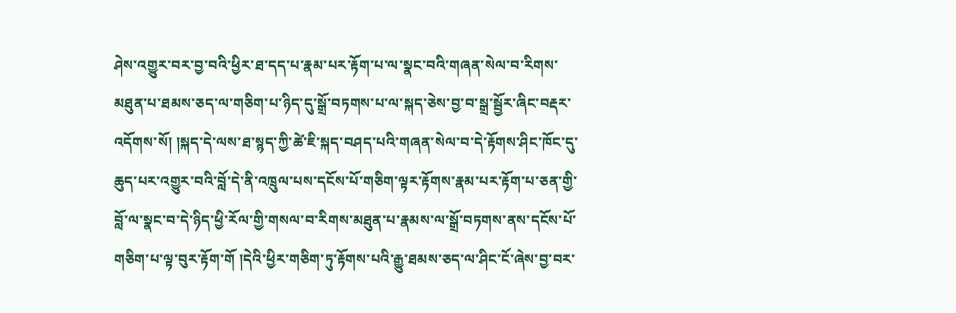ཤེས་འགྱུར་བར་བྱ་བའི་ཕྱིར་ཐ་དད་པ་རྣམ་པར་རྟོག་པ་ལ་སྣང་བའི་གཞན་སེལ་བ་རིགས་མཐུན་པ་ཐམས་ཅད་ལ་གཅིག་པ་ཉིད་དུ་སྒྲོ་བཏགས་པ་ལ་སྐད་ཅེས་བྱ་བ་སྒྲ་སྦྱོར་ཞིང་བརྡར་འདོགས་སོ། །སྐད་དེ་ལས་ཐ་སྙད་ཀྱི་ཚེ་ཇི་སྐད་བཤད་པའི་གཞན་སེལ་བ་དེ་རྟོགས་ཤིང་ཁོང་དུ་ཆུད་པར་འགྱུར་བའི་བློ་དེ་ནི་འཁྲུལ་པས་དངོས་པོ་གཅིག་ལྟར་རྟོགས་རྣམ་པར་རྟོག་པ་ཅན་གྱི་བློ་ལ་སྣང་བ་དེ་ཉིད་ཕྱི་རོལ་གྱི་གསལ་བ་རིགས་མཐུན་པ་རྣམས་ལ་སྒྲོ་བཏགས་ནས་དངོས་པོ་གཅིག་པ་ལྟ་བུར་རྟོག་གོ །དེའི་ཕྱིར་གཅིག་ཏུ་རྟོགས་པའི་རྒྱུ་ཐམས་ཅད་ལ་ཤིང་ངོ་ཞེས་བྱ་བར་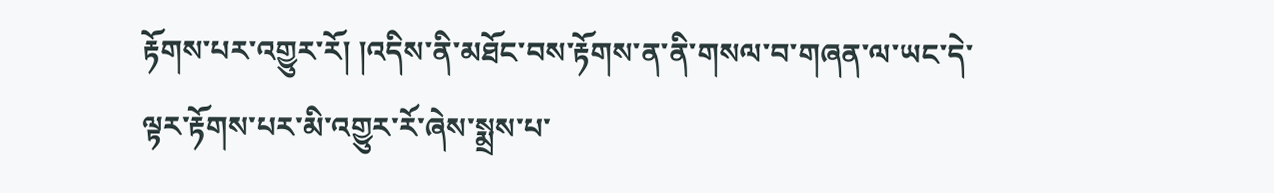རྟོགས་པར་འགྱུར་རོ། །འདིས་ནི་མཐོང་བས་རྟོགས་ན་ནི་གསལ་བ་གཞན་ལ་ཡང་དེ་ལྟར་རྟོགས་པར་མི་འགྱུར་རོ་ཞེས་སྨྲས་པ་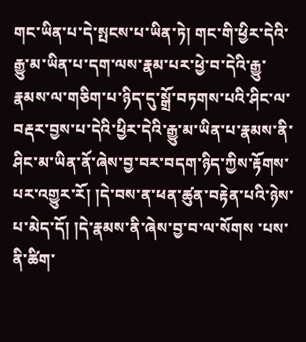གང་ཡིན་པ་དེ་སྤངས་པ་ཡིན་ཏེ། གང་གི་ཕྱིར་དེའི་རྒྱུ་མ་ཡིན་པ་དག་ལས་རྣམ་པར་ཕྱེ་བ་དེའི་རྒྱུ་རྣམས་ལ་གཅིག་པ་ཉིད་དུ་སྒྲོ་བཏགས་པའི་ཤིང་ལ་བརྡར་བྱས་པ་དེའི་ཕྱིར་དེའི་རྒྱུ་མ་ཡིན་པ་རྣམས་ནི་ཤིང་མ་ཡིན་ནོ་ཞེས་བྱ་བར་བདག་ཉིད་ཀྱིས་རྟོགས་པར་འགྱུར་རོ། །དེ་བས་ན་ཕན་ཚུན་བརྟེན་པའི་ཉེས་ པ་མེད་དོ། །དེ་རྣམས་ནི་ཞེས་བྱ་བ་ལ་སོགས ་པས་ནི་ཚིག་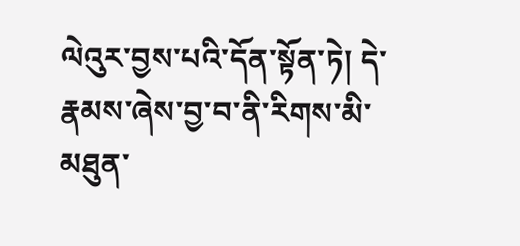ལེའུར་བྱས་པའི་དོན་སྟོན་ཏེ། དེ་རྣམས་ཞེས་བྱ་བ་ནི་རིགས་མི་མཐུན་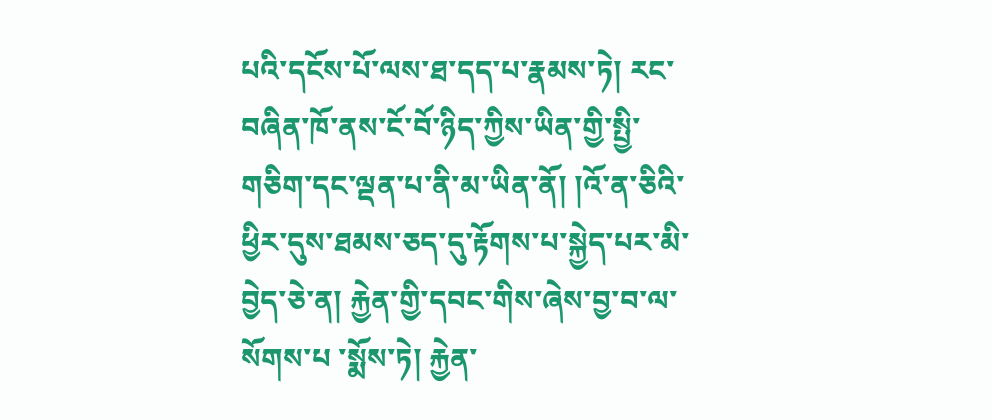པའི་དངོས་པོ་ལས་ཐ་དད་པ་རྣམས་ཏེ། རང་བཞིན་ཁོ་ནས་ངོ་བོ་ཉིད་ཀྱིས་ཡིན་གྱི་སྤྱི་གཅིག་དང་ལྡན་པ་ནི་མ་ཡིན་ནོ། །འོ་ན་ཅིའི་ཕྱིར་དུས་ཐམས་ཅད་དུ་རྟོགས་པ་སྐྱེད་པར་མི་བྱེད་ཅེ་ན། རྐྱེན་གྱི་དབང་གིས་ཞེས་བྱ་བ་ལ་ སོགས་པ ་སྨོས་ཏེ། རྐྱེན་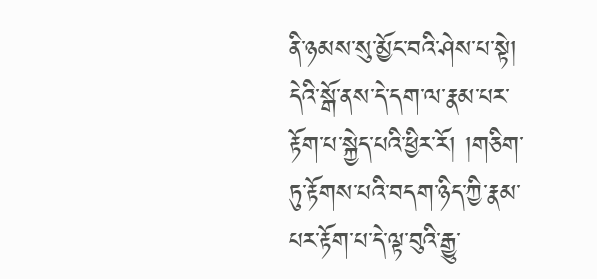ནི་ཉམས་སུ་མྱོང་བའི་ཤེས་པ་སྟེ། དེའི་སྒོ་ནས་དེ་དག་ལ་རྣམ་པར་རྟོག་པ་སྐྱེད་པའི་ཕྱིར་རོ། །གཅིག་ཏུ་རྟོགས་པའི་བདག་ཉིད་ཀྱི་རྣམ་པར་རྟོག་པ་དེ་ལྟ་བུའི་རྒྱུ་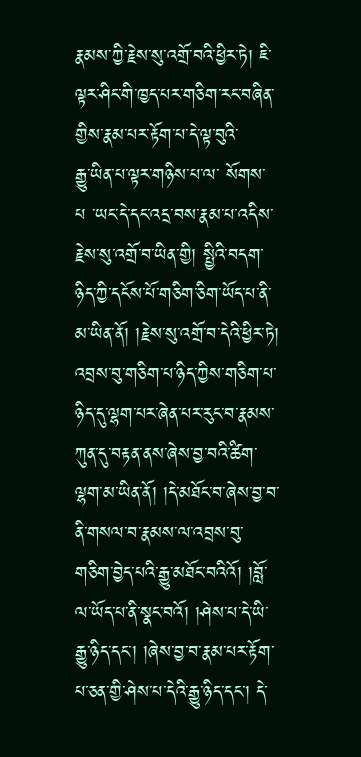རྣམས་ཀྱི་རྗེས་སུ་འགྲོ་བའི་ཕྱིར་ཏེ། ཇི་ལྟར་ཤིང་གི་ཁྱད་པར་གཅིག་རང་བཞིན་གྱིས་རྣམ་པར་རྟོག་པ་དེ་ལྟ་བུའི་
རྒྱུ་ཡིན་པ་ལྟར་གཉིས་པ་ལ་ སོགས་པ ་ཡང་དེ་དང་འདྲ་བས་རྣམ་པ་འདིས་རྗེས་སུ་འགྲོ་བ་ཡིན་གྱི། སྤྱིའི་བདག་ཉིད་ཀྱི་དངོས་པོ་གཅིག་ཅིག་ཡོད་པ་ནི་མ་ཡིན་ནོ། །རྗེས་སུ་འགྲོ་བ་དེའི་ཕྱིར་ཏེ། འབྲས་བུ་གཅིག་པ་ཉིད་ཀྱིས་གཅིག་པ་ཉིད་དུ་ལྷག་པར་ཞེན་པར་རུང་བ་རྣམས་ཀུན་དུ་བརྟན་ནས་ཞེས་བྱ་བའི་ཚིག་ལྷག་མ་ཡིན་ནོ། །དེ་མཐོང་བ་ཞེས་བྱ་བ་ནི་གསལ་བ་རྣམས་ལ་འབྲས་བུ་གཅིག་བྱེད་པའི་རྒྱུ་མཐོང་བའིའོ། །བློ་ལ་ཡོད་པ་ནི་སྣང་བའོ། །ཤེས་པ་དེ་ཡི་རྒྱུ་ཉིད་དང་། །ཞེས་བྱ་བ་རྣམ་པར་རྟོག་པ་ཅན་གྱི་ཤེས་པ་དེའི་རྒྱུ་ཉིད་དང་། དེ་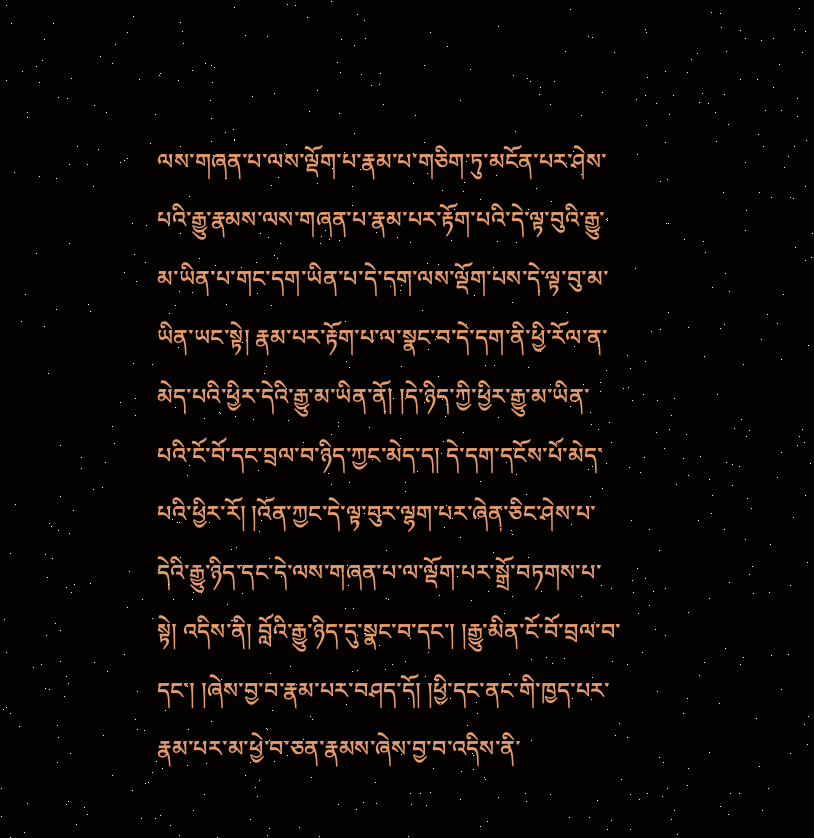ལས་གཞན་པ་ལས་ལྡོག་པ་རྣམ་པ་གཅིག་ཏུ་མངོན་པར་ཤེས་པའི་རྒྱུ་རྣམས་ལས་གཞན་པ་རྣམ་པར་རྟོག་པའི་དེ་ལྟ་བུའི་རྒྱུ་མ་ཡིན་པ་གང་དག་ཡིན་པ་དེ་དག་ལས་ལྡོག་པས་དེ་ལྟ་བུ་མ་ཡིན་ཡང་སྟེ། རྣམ་པར་རྟོག་པ་ལ་སྣང་བ་དེ་དག་ནི་ཕྱི་རོལ་ན་མེད་པའི་ཕྱིར་དེའི་རྒྱུ་མ་ཡིན་ནོ། །དེ་ཉིད་ཀྱི་ཕྱིར་རྒྱུ་མ་ཡིན་པའི་ངོ་བོ་དང་བྲལ་བ་ཉིད་ཀྱང་མེད་ད། དེ་དག་དངོས་པོ་མེད་པའི་ཕྱིར་རོ། །འོན་ཀྱང་དེ་ལྟ་བུར་ལྷག་པར་ཞེན་ཅིང་ཤེས་པ་དེའི་རྒྱུ་ཉིད་དང་དེ་ལས་གཞན་པ་ལ་ལྡོག་པར་སྒྲོ་བཏགས་པ་སྟེ། འདིས་ནི། བློའི་རྒྱུ་ཉིད་དུ་སྣང་བ་དང་། །རྒྱུ་མིན་ངོ་བོ་བྲལ་བ་དང་། །ཞེས་བྱ་བ་རྣམ་པར་བཤད་དོ། །ཕྱི་དང་ནང་གི་ཁྱད་པར་རྣམ་པར་མ་ཕྱེ་བ་ཅན་རྣམས་ཞེས་བྱ་བ་འདིས་ནི་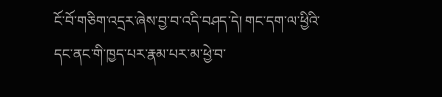ངོ་བོ་གཅིག་འདྲར་ཞེས་བྱ་བ་འདི་བཤད་དེ། གང་དག་ལ་ཕྱིའི་དང་ནང་གི་ཁྱད་པར་རྣམ་པར་མ་ཕྱེ་བ་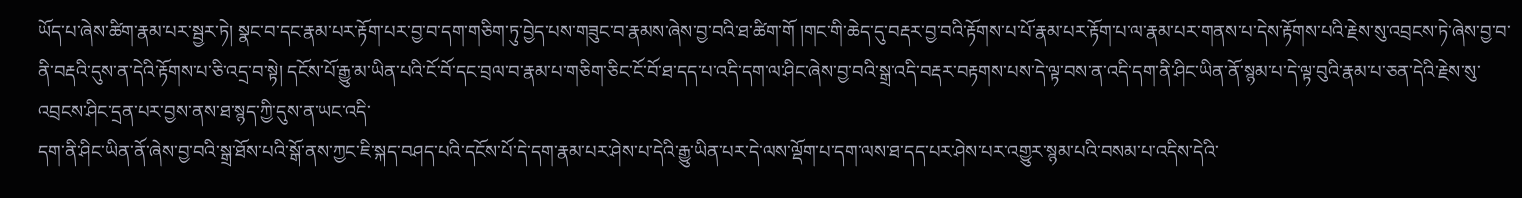ཡོད་པ་ཞེས་ཚིག་རྣམ་པར་སྦྱར་ཏེ། སྣང་བ་དང་རྣམ་པར་རྟོག་པར་བྱ་བ་དག་གཅིག་ཏུ་བྱེད་པས་གཟུང་བ་རྣམས་ཞེས་བྱ་བའི་ཐ་ཚིག་གོ །གང་གི་ཆེད་དུ་བརྡར་བྱ་བའི་རྟོགས་པ་པོ་རྣམ་པར་རྟོག་པ་ལ་རྣམ་པར་གནས་པ་དེས་རྟོགས་པའི་རྗེས་སུ་འབྲངས་ཏེ་ཞེས་བྱ་བ་ནི་བརྡའི་དུས་ན་དེའི་རྟོགས་པ་ཅི་འདྲ་བ་སྟེ། དངོས་པོ་རྒྱུ་མ་ཡིན་པའི་ངོ་བོ་དང་བྲལ་བ་རྣམ་པ་གཅིག་ཅིང་ངོ་བོ་ཐ་དད་པ་འདི་དག་ལ་ཤིང་ཞེས་བྱ་བའི་སྒྲ་འདི་བརྡར་བརྟགས་པས་དེ་ལྟ་བས་ན་འདི་དག་ནི་ཤིང་ཡིན་ནོ་སྙམ་པ་དེ་ལྟ་བུའི་རྣམ་པ་ཅན་དེའི་རྗེས་སུ་འབྲངས་ཤིང་དྲན་པར་བྱས་ནས་ཐ་སྙད་ཀྱི་དུས་ན་ཡང་འདི་
དག་ནི་ཤིང་ཡིན་ནོ་ཞེས་བྱ་བའི་སྒྲ་ཐོས་པའི་སྒོ་ནས་ཀྱང་ཇི་སྐད་བཤད་པའི་དངོས་པོ་དེ་དག་རྣམ་པར་ཤེས་པ་དེའི་རྒྱུ་ཡིན་པར་དེ་ལས་ལྡོག་པ་དག་ལས་ཐ་དད་པར་ཤེས་པར་འགྱུར་སྙམ་པའི་བསམ་པ་འདིས་དེའི་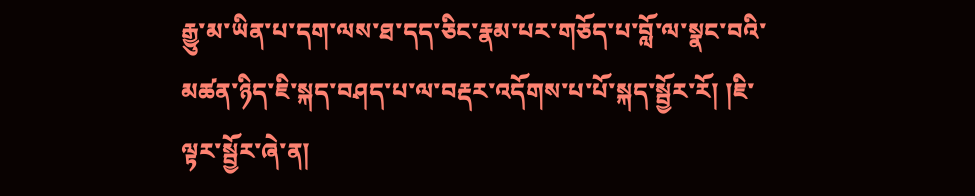རྒྱུ་མ་ཡིན་པ་དག་ལས་ཐ་དད་ཅིང་རྣམ་པར་གཅོད་པ་བློ་ལ་སྣང་བའི་མཚན་ཉིད་ཇི་སྐད་བཤད་པ་ལ་བརྡར་འདོགས་པ་པོ་སྐད་སྦྱོར་རོ། །ཇི་ལྟར་སྦྱོར་ཞེ་ན།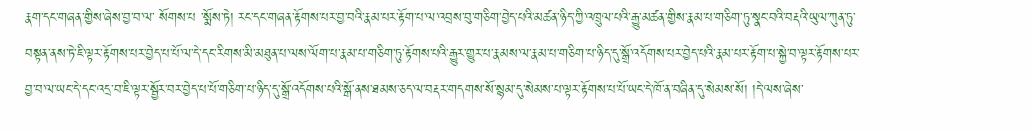རྣག་དང་གཞན་གྱིས་ཞེས་བྱ་བ་ལ་ སོགས་པ ་སྨོས་ཏེ། རང་དང་གཞན་རྟོགས་པར་བྱ་བའི་རྣམ་པར་རྟོག་པ་ལ་འབྲས་བུ་གཅིག་བྱེད་པའི་མཚན་ཉིད་ཀྱི་འཁྲུལ་པའི་རྒྱུ་མཚན་གྱིས་རྣམ་པ་གཅིག་ཏུ་སྣང་བའི་བརྡའི་ཡུལ་ཀུན་ཏུ་བསྟན་ནས་ཏེ་ཇི་ལྟར་རྟོགས་པར་བྱེད་པ་པོ་ལ་དེ་དང་རིགས་མི་མཐུན་པ་ལས་ལོག་པ་རྣམ་པ་གཅིག་ཏུ་རྟོགས་པའི་རྒྱུར་གྱུར་པ་རྣམས་ལ་རྣམ་པ་གཅིག་པ་ཉིད་དུ་སྒྲོ་འདོགས་པར་བྱེད་པའི་རྣམ་པར་རྟོག་པ་སྐྱེ་བ་ལྟར་རྟོགས་པར་བྱ་བ་ལ་ཡང་དེ་དང་འདྲ་བ་ཇི་ལྟར་སྦྱོར་བར་བྱེད་པ་པོ་གཅིག་པ་ཉིད་དུ་སྒྲོ་འདོགས་པའི་སྒོ་ནས་ཐམས་ཅད་ལ་བརྡར་གདགས་སོ་སྙམ་དུ་སེམས་པ་ལྟར་རྟོགས་པ་པོ་ཡང་དེ་ཁོ་ན་བཞིན་དུ་སེམས་སོ། །དེ་ལས་ཞེས་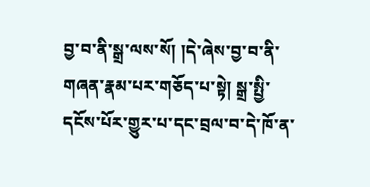བྱ་བ་ནི་སྒྲ་ལས་སོ། །དེ་ཞེས་བྱ་བ་ནི་གཞན་རྣམ་པར་གཅོད་པ་སྟེ། སྒྲ་སྤྱི་དངོས་པོར་གྱུར་པ་དང་བྲལ་བ་དེ་ཁོ་ན་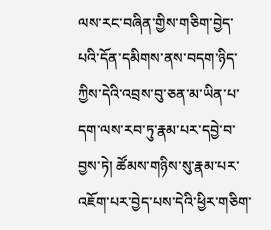ལས་རང་བཞིན་གྱིས་གཅིག་བྱེད་པའི་དོན་དམིགས་ནས་བདག་ཉིད་ཀྱིས་དེའི་འབྲས་བུ་ཅན་མ་ཡིན་པ་དག་ལས་རབ་ཏུ་རྣམ་པར་དབྱེ་བ་བྱས་ཏེ། ཚོམས་གཉིས་སུ་རྣམ་པར་འཇོག་པར་བྱེད་པས་དེའི་ཕྱིར་གཅིག་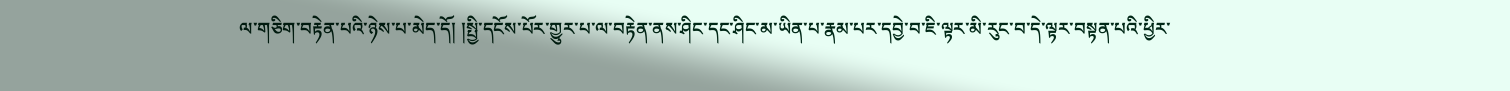ལ་གཅིག་བརྟེན་པའི་ཉེས་པ་མེད་དོ། །སྤྱི་དངོས་པོར་གྱུར་པ་ལ་བརྟེན་ནས་ཤིང་དང་ཤིང་མ་ཡིན་པ་རྣམ་པར་དབྱེ་བ་ཇི་ལྟར་མི་རུང་བ་དེ་ལྟར་བསྟན་པའི་ཕྱིར་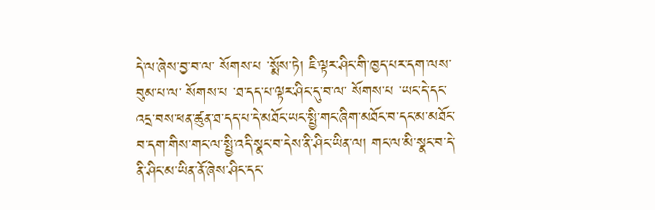དེ་ལ་ཞེས་བྱ་བ་ལ་ སོགས་པ ་སྨོས་ཏེ། ཇི་ལྟར་ཤིང་གི་ཁྱད་པར་དག་ལས་བུམ་པ་ལ་ སོགས་པ ་ཐ་དད་པ་ལྟར་ཤིང་དུ་བ་ལ་ སོགས་པ ་ཡང་དེ་དང་འདྲ་བས་ཕན་ཚུན་ཐ་དད་པ་དེ་མཐོང་ཡང་སྤྱི་གང་ཞིག་མཐོང་བ་དང་མ་མཐོང་བ་དག་གིས་གང་ལ་སྤྱི་འདི་སྣང་བ་དེས་ནི་ཤིང་ཡིན་ལ། གང་ལ་མི་སྣང་བ་དེ་ནི་ཤིང་མ་ཡིན་ནོ་ཞེས་ཤིང་དང་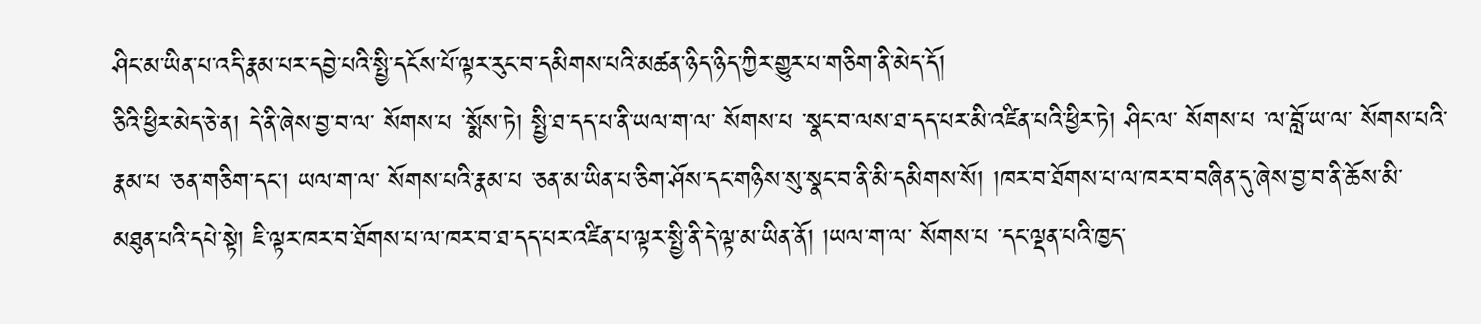ཤིང་མ་ཡིན་པ་འདི་རྣམ་པར་དབྱེ་པའི་སྤྱི་དངོས་པོ་ལྟར་རུང་བ་དམིགས་པའི་མཚན་ཉིད་ཉིད་ཀྱིར་གྱུར་པ་གཅིག་ནི་མེད་དོ།
ཅིའི་ཕྱིར་མེད་ཅེ་ན། དེ་ནི་ཞེས་བྱ་བ་ལ་ སོགས་པ ་སྨོས་ཏེ། སྤྱི་ཐ་དད་པ་ནི་ཡལ་ག་ལ་ སོགས་པ ་སྣང་བ་ལས་ཐ་དད་པར་མི་འཛིན་པའི་ཕྱིར་ཏེ། ཤིང་ལ་ སོགས་པ ་ལ་བློ་ཡ་ལ་ སོགས་པའི་རྣམ་པ ་ཅན་གཅིག་དང་། ཡལ་ག་ལ་ སོགས་པའི་རྣམ་པ ་ཅན་མ་ཡིན་པ་ཅིག་ཤོས་དང་གཉིས་སུ་སྣང་བ་ནི་མི་དམིགས་སོ། །ཁར་བ་ཐོགས་པ་ལ་ཁར་བ་བཞིན་དུ་ཞེས་བྱ་བ་ནི་ཆོས་མི་མཐུན་པའི་དཔེ་སྟེ། ཇི་ལྟར་ཁར་བ་ཐོགས་པ་ལ་ཁར་བ་ཐ་དད་པར་འཛིན་པ་ལྟར་སྤྱི་ནི་དེ་ལྟ་མ་ཡིན་ནོ། །ཡལ་ག་ལ་ སོགས་པ ་དང་ལྡན་པའི་ཁྱད་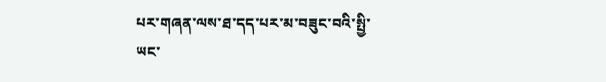པར་གཞན་ལས་ཐ་དད་པར་མ་བཟུང་བའི་སྤྱི་ཡང་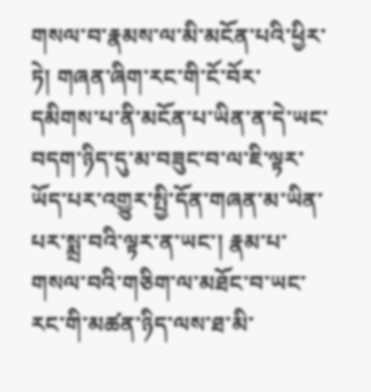གསལ་བ་རྣམས་ལ་མི་མངོན་པའི་ཕྱིར་ཏེ། གཞན་ཞིག་རང་གི་ངོ་བོར་དམིགས་པ་ནི་མངོན་པ་ཡིན་ན་དེ་ཡང་བདག་ཉིད་དུ་མ་བཟུང་བ་ལ་ཇི་ལྟར་ཡོད་པར་འགྱུར་སྤྱི་དོན་གཞན་མ་ཡིན་པར་སྨྲ་བའི་ལྟར་ན་ཡང་། རྣམ་པ་གསལ་བའི་གཅིག་ལ་མཐོང་བ་ཡང་རང་གི་མཚན་ཉིད་ལས་ཐ་མི་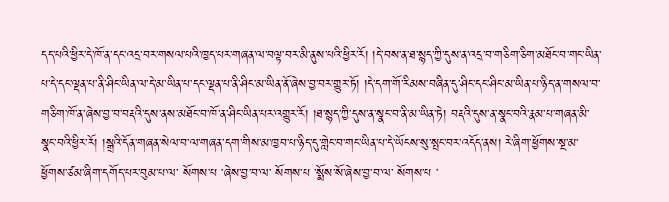དད་པའི་ཕྱིར་དེ་ཁོ་ན་དང་འདྲ་བར་གསལ་པའི་ཁྱད་པར་གཞན་ལ་བལྟ་བར་མི་ནུས་པའི་ཕྱིར་རོ། །དེ་བས་ན་ཐ་སྙད་ཀྱི་དུས་ན་འདྲ་བ་གཅིག་ཅིག་མཐོང་བ་གང་ཡིན་པ་དེ་དང་ལྡན་པ་ནི་ཤིང་ཡིན་ལ་དེ་མ་ཡིན་པ་དང་ལྡན་པ་ནི་ཤིང་མ་ཡིན་ནོ་ཞེས་བྱ་བར་གྱུར་ཏོ། །དེ་དག་གོ་རིམས་བཞིན་དུ་ཤིང་དང་ཤིང་མ་ཡིན་པ་ཉིད་ན་གསལ་བ་གཅིག་ཁོ་ན་ཞེས་བྱ་བ་བརྡའི་དུས་ནས་མཐོང་བ་ཁོ་ན་ཤིང་ཡིན་པར་འགྱུར་རོ། །ཐ་སྙད་ཀྱི་དུས་ན་སྣང་བ་ནི་མ་ཡིན་ཏེ། བརྡའི་དུས་ན་སྣང་བའི་རྣམ་པ་གཞན་མི་སྣང་བའི་ཕྱིར་རོ། །སྒྲའི་དོན་གཞན་སེལ་བ་ལ་གཞན་དག་གིས་མ་ཁྱབ་པ་ཉིད་དུ་གླེང་བ་གང་ཡིན་པ་དེ་ཡོངས་སུ་སྤང་བར་འདོད་ནས། རེ་ཞིག་ཕྱོགས་སྔ་མ་ཕྱོགས་ཙམ་ཞིག་དགོད་པར་བུམ་པ་ལ་ སོགས་པ ་ཞེས་བྱ་བ་ལ་ སོགས་པ ་སྨོས་སོ་ཞེས་བྱ་བ་ལ་ སོགས་པ ་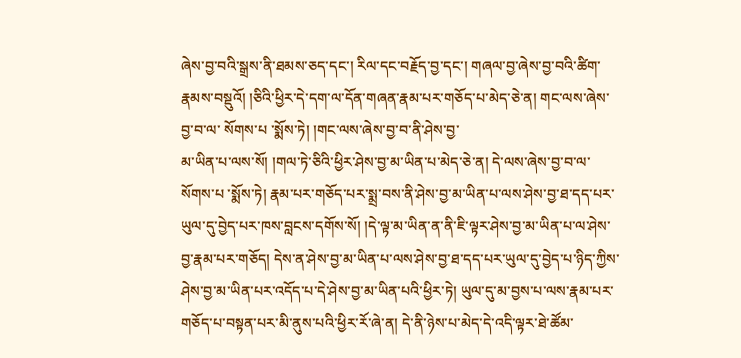ཞེས་བྱ་བའི་སྒྲས་ནི་ཐམས་ཅད་དང་། རིལ་དང་བརྗོད་བྱ་དང་། གཞལ་བྱ་ཞེས་བྱ་བའི་ཚིག་རྣམས་བསྡུའོ། །ཅིའི་ཕྱིར་དེ་དག་ལ་དོན་གཞན་རྣམ་པར་གཅོད་པ་མེད་ཅེ་ན། གང་ལས་ཞེས་བྱ་བ་ལ་ སོགས་པ ་སྨོས་ཏེ། །གང་ལས་ཞེས་བྱ་བ་ནི་ཤེས་བྱ་
མ་ཡིན་པ་ལས་སོ། །གལ་ཏེ་ཅིའི་ཕྱིར་ཤེས་བྱ་མ་ཡིན་པ་མེད་ཅེ་ན། དེ་ལས་ཞེས་བྱ་བ་ལ་ སོགས་པ ་སྨོས་ཏེ། རྣམ་པར་གཅོད་པར་སྨྲ་བས་ནི་ཤེས་བྱ་མ་ཡིན་པ་ལས་ཤེས་བྱ་ཐ་དད་པར་ཡུལ་དུ་བྱེད་པར་ཁས་བླངས་དགོས་སོ། །དེ་ལྟ་མ་ཡིན་ན་ནི་ཇི་ལྟར་ཤེས་བྱ་མ་ཡིན་པ་ལ་ཤེས་བྱ་རྣམ་པར་གཅོད། དེས་ན་ཤེས་བྱ་མ་ཡིན་པ་ལས་ཤེས་བྱ་ཐ་དད་པར་ཡུལ་དུ་བྱེད་པ་ཉིད་ཀྱིས་ཤེས་བྱ་མ་ཡིན་པར་འདོད་པ་དེ་ཤེས་བྱ་མ་ཡིན་པའི་ཕྱིར་ཏེ། ཡུལ་དུ་མ་བྱས་པ་ལས་རྣམ་པར་གཅོད་པ་བསྟན་པར་མི་ནུས་པའི་ཕྱིར་རོ་ཞེ་ན། དེ་ནི་ཉེས་པ་མེད་དེ་འདི་ལྟར་ཐེ་ཚོམ་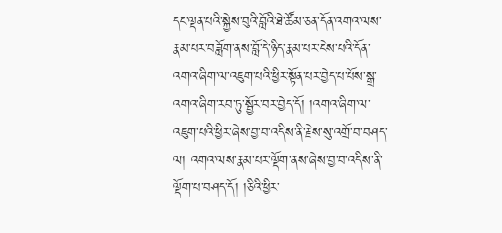དང་ལྡན་པའི་སྐྱེས་བུའི་བློའི་ཐེ་ཚོམ་ཅན་དོན་འགའ་ལས་རྣམ་པར་བཟློག་ནས་བློ་དེ་ཉིད་རྣམ་པར་ངེས་པའི་དོན་འགའ་ཞིག་ལ་འཇུག་པའི་ཕྱིར་སྟོན་པར་བྱེད་པ་པོས་སྒྲ་འགའ་ཞིག་རབ་ཏུ་སྦྱོར་བར་བྱེད་དོ། །འགའ་ཞིག་ལ་འཇུག་པའི་ཕྱིར་ཞེས་བྱ་བ་འདིས་ནི་རྗེས་སུ་འགྲོ་བ་བཤད་ལ། འགའ་ལས་རྣམ་པར་ལྡོག་ནས་ཞེས་བྱ་བ་འདིས་ནི་ལྡོག་པ་བཤད་དོ། །ཅིའི་ཕྱིར་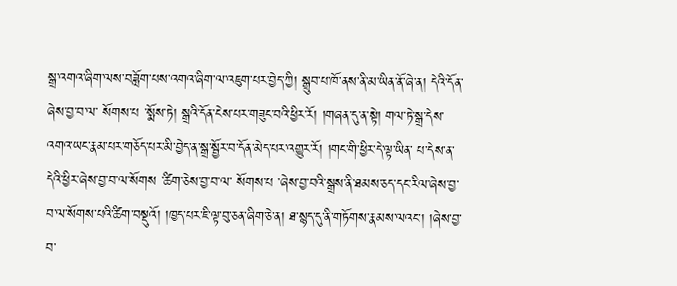སྒྲ་འགའ་ཞིག་ལས་བཟློག་པས་འགའ་ཞིག་ལ་འཇུག་པར་བྱེད་ཀྱི། སྒྲུབ་པ་ཁོ་ནས་ནི་མ་ཡིན་ནོ་ཞེ་ན། དེའི་དོན་ཞེས་བྱ་བ་ལ་ སོགས་པ ་སྨོས་ཏེ། སྒྲའི་དོན་ངེས་པར་གཟུང་བའི་ཕྱིར་རོ། །གཞན་དུ་ན་སྟེ། གལ་ཏེ་སྒྲ་དེས་འགའ་ཡང་རྣམ་པར་གཅོད་པར་མི་བྱེད་ན་སྒྲ་སྦྱོར་བ་དོན་མེད་པར་འགྱུར་རོ། །གང་གི་ཕྱིར་དེ་ལྟ་ཡིན་ པ་དེས་ན་དེའི་ཕྱིར་ཞེས་བྱ་བ་ལ་སོགས ་ཚིག་ཅེས་བྱ་བ་ལ་ སོགས་པ ་ཞེས་བྱ་བའི་སྒྲས་ནི་ཐམས་ཅད་དང་རིལ་ཞེས་བྱ་བ་ལ་སོགས་པའི་ཚིག་བསྡུའོ། །ཁྱད་པར་ཇི་ལྟ་བུ་ཅན་ཞིག་ཅེ་ན། ཐ་སྙད་དུ་ནི་གཏོགས་རྣམས་ལའང་། །ཞེས་བྱ་བ་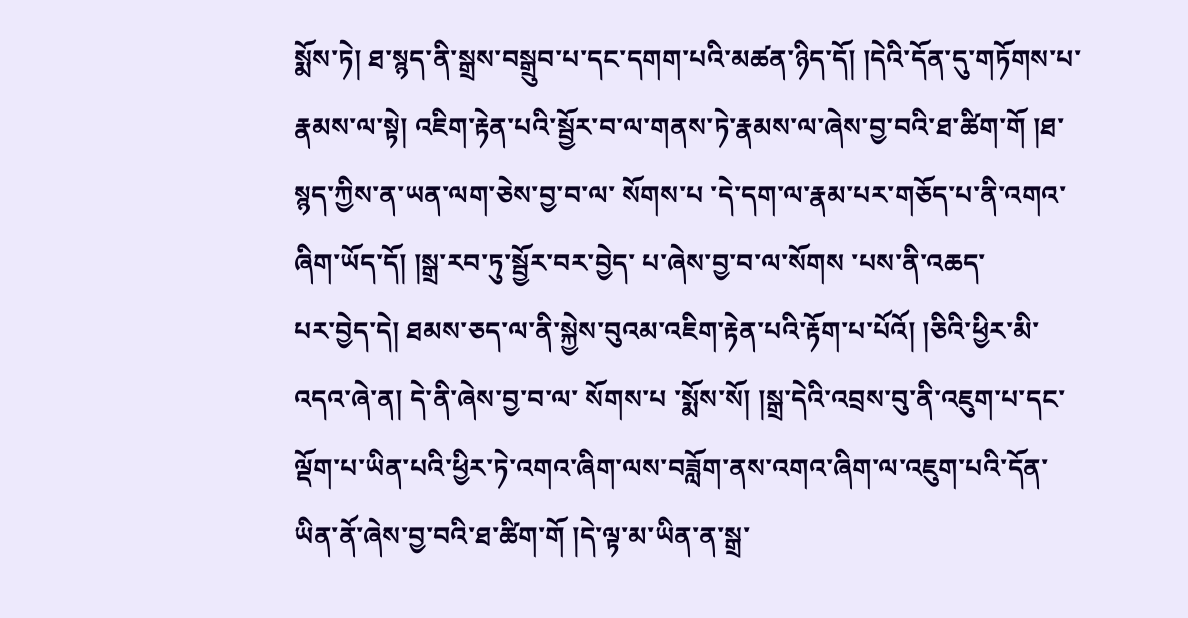སྨོས་ཏེ། ཐ་སྙད་ནི་སྒྲས་བསྒྲུབ་པ་དང་དགག་པའི་མཚན་ཉིད་དོ། །དེའི་དོན་དུ་གཏོགས་པ་རྣམས་ལ་སྟེ། འཇིག་རྟེན་པའི་སྦྱོར་བ་ལ་གནས་ཏེ་རྣམས་ལ་ཞེས་བྱ་བའི་ཐ་ཚིག་གོ །ཐ་སྙད་ཀྱིས་ན་ཡན་ལག་ཅེས་བྱ་བ་ལ་ སོགས་པ ་དེ་དག་ལ་རྣམ་པར་གཅོད་པ་ནི་འགའ་ཞིག་ཡོད་དོ། །སྒྲ་རབ་ཏུ་སྦྱོར་བར་བྱེད་ པ་ཞེས་བྱ་བ་ལ་སོགས ་པས་ནི་འཆད་
པར་བྱེད་དེ། ཐམས་ཅད་ལ་ནི་སྐྱེས་བུའམ་འཇིག་རྟེན་པའི་རྟོག་པ་པོའོ། །ཅིའི་ཕྱིར་མི་འདའ་ཞེ་ན། དེ་ནི་ཞེས་བྱ་བ་ལ་ སོགས་པ ་སྨོས་སོ། །སྒྲ་དེའི་འབྲས་བུ་ནི་འཇུག་པ་དང་ལྡོག་པ་ཡིན་པའི་ཕྱིར་ཏེ་འགའ་ཞིག་ལས་བཟློག་ནས་འགའ་ཞིག་ལ་འཇུག་པའི་དོན་ཡིན་ནོ་ཞེས་བྱ་བའི་ཐ་ཚིག་གོ །དེ་ལྟ་མ་ཡིན་ན་སྒྲ་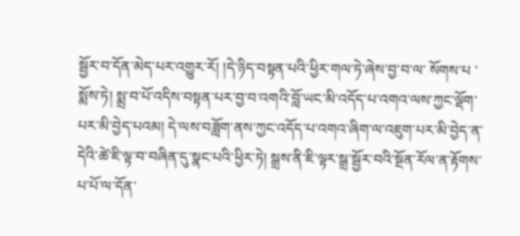སྦྱོར་བ་དོན་མེད་པར་འགྱུར་རོ། །དེ་ཉིད་བསྟན་པའི་ཕྱིར་གལ་ཏེ་ཞེས་བྱ་བ་ལ་ སོགས་པ ་སྨོས་ཏེ། སྨྲ་བ་པོ་འདིས་བསྟན་པར་བྱ་བ་འགའི་བློ་ཡང་མི་འདོད་པ་འགའ་ལས་ཀྱང་ལྡོག་པར་མི་བྱེད་པའམ། དེ་ལས་བཟློག་ནས་ཀྱང་འདོད་པ་འགའ་ཞིག་ལ་འཇུག་པར་མི་བྱེད་ན་དེའི་ཚེ་ཇི་ལྟ་བ་བཞིན་དུ་སྣང་པའི་ཕྱིར་ཏེ། སྒྲས་ནི་ཇི་ལྟར་སྒྲ་སྦྱོར་བའི་སྔོན་རོལ་ན་རྟོགས་པ་པོ་ལ་དོན་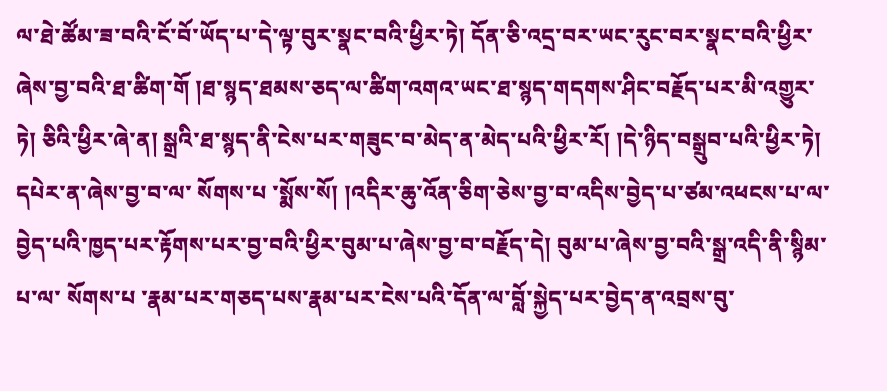ལ་ཐེ་ཚོམ་ཟ་བའི་ངོ་བོ་ཡོད་པ་དེ་ལྟ་བུར་སྣང་བའི་ཕྱིར་ཏེ། དོན་ཅི་འདྲ་བར་ཡང་རུང་བར་སྣང་བའི་ཕྱིར་ཞེས་བྱ་བའི་ཐ་ཚིག་གོ །ཐ་སྙད་ཐམས་ཅད་ལ་ཚིག་འགའ་ཡང་ཐ་སྙད་གདགས་ཤིང་བརྗོད་པར་མི་འགྱུར་ཏེ། ཅིའི་ཕྱིར་ཞེ་ན། སྒྲའི་ཐ་སྙད་ནི་ངེས་པར་གཟུང་བ་མེད་ན་མེད་པའི་ཕྱིར་རོ། །དེ་ཉིད་བསྒྲུབ་པའི་ཕྱིར་ཏེ། དཔེར་ན་ཞེས་བྱ་བ་ལ་ སོགས་པ ་སྨོས་སོ། །འདིར་ཆུ་འོན་ཅིག་ཅེས་བྱ་བ་འདིས་བྱེད་པ་ཙམ་འཕངས་པ་ལ་བྱེད་པའི་ཁྱད་པར་རྟོགས་པར་བྱ་བའི་ཕྱིར་བུམ་པ་ཞེས་བྱ་བ་བརྗོད་དེ། བུམ་པ་ཞེས་བྱ་བའི་སྒྲ་འདི་ནི་སྙིམ་པ་ལ་ སོགས་པ ་རྣམ་པར་གཅད་པས་རྣམ་པར་ངེས་པའི་དོན་ལ་བློ་སྐྱེད་པར་བྱེད་ན་འབྲས་བུ་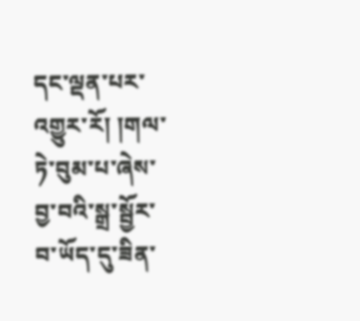དང་ལྡན་པར་འགྱུར་རོ། །གལ་ཏེ་བུམ་པ་ཞེས་བྱ་བའི་སྒྲ་སྦྱོར་བ་ཡོད་དུ་ཟིན་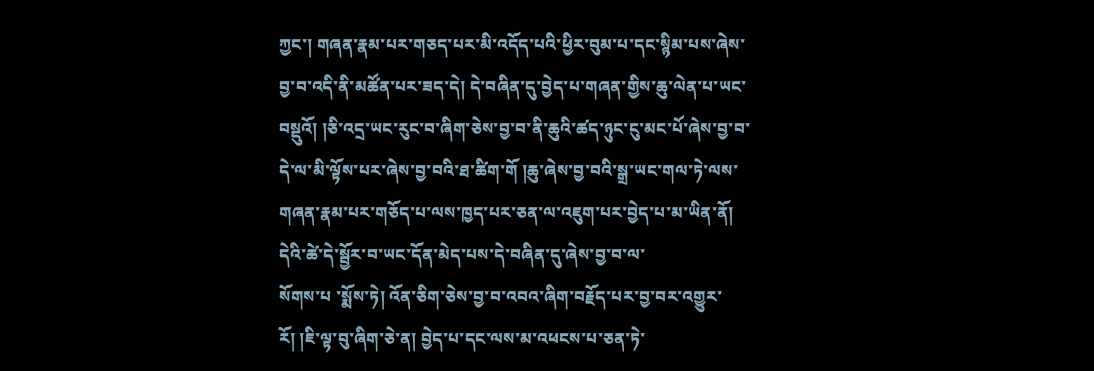ཀྱང་། གཞན་རྣམ་པར་གཅད་པར་མི་འདོད་པའི་ཕྱིར་བུམ་པ་དང་སྙིམ་པས་ཞེས་བྱ་བ་འདི་ནི་མཚོན་པར་ཟད་དེ། དེ་བཞིན་དུ་བྱེད་པ་གཞན་གྱིས་ཆུ་ལེན་པ་ཡང་བསྡུའོ། །ཅི་འདྲ་ཡང་རུང་བ་ཞིག་ཅེས་བྱ་བ་ནི་ཆུའི་ཚད་ཉུང་ངུ་མང་པོ་ཞེས་བྱ་བ་དེ་ལ་མི་ལྟོས་པར་ཞེས་བྱ་བའི་ཐ་ཚིག་གོ །ཆུ་ཞེས་བྱ་བའི་སྒྲ་ཡང་གལ་ཏེ་ལས་གཞན་རྣམ་པར་གཅོད་པ་ལས་ཁྱད་པར་ཅན་ལ་འཇུག་པར་བྱེད་པ་མ་ཡིན་ནོ། དེའི་ཚེ་དེ་སྦྱོར་བ་ཡང་དོན་མེད་པས་དེ་བཞིན་དུ་ཞེས་བྱ་བ་ལ་
སོགས་པ ་སྨོས་ཏེ། འོན་ཅིག་ཅེས་བྱ་བ་འབའ་ཞིག་བརྗོད་པར་བྱ་བར་འགྱུར་རོ། །ཇི་ལྟ་བུ་ཞིག་ཅེ་ན། བྱེད་པ་དང་ལས་མ་འཕངས་པ་ཅན་ཏེ་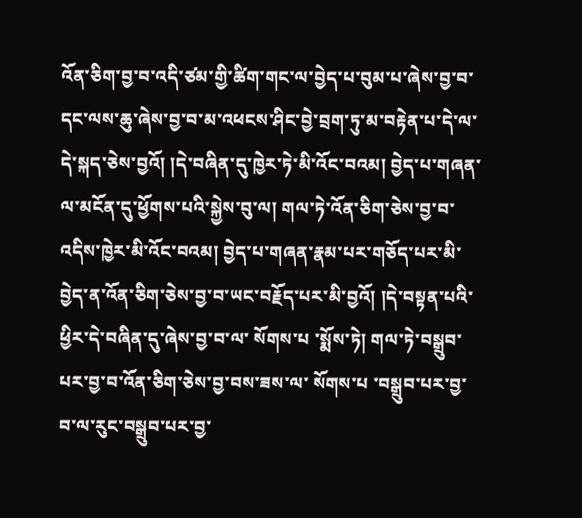འོན་ཅིག་བྱ་བ་འདི་ཙམ་གྱི་ཚིག་གང་ལ་བྱེད་པ་བུམ་པ་ཞེས་བྱ་བ་དང་ལས་ཆུ་ཞེས་བྱ་བ་མ་འཕངས་ཤིང་བྱེ་བྲག་ཏུ་མ་བརྟེན་པ་དེ་ལ་དེ་སྐད་ཅེས་བྱའོ། །དེ་བཞིན་དུ་ཁྱེར་ཏེ་མི་འོང་བའམ། བྱེད་པ་གཞན་ལ་མངོན་དུ་ཕྱོགས་པའི་སྐྱེས་བུ་ལ། གལ་ཏེ་འོན་ཅིག་ཅེས་བྱ་བ་འདིས་ཁྱེར་མི་འོང་བའམ། བྱེད་པ་གཞན་རྣམ་པར་གཅོད་པར་མི་བྱེད་ན་འོན་ཅིག་ཅེས་བྱ་བ་ཡང་བརྗོད་པར་མི་བྱའོ། །དེ་བསྟན་པའི་ཕྱིར་དེ་བཞིན་དུ་ཞེས་བྱ་བ་ལ་ སོགས་པ ་སྨོས་ཏེ། གལ་ཏེ་བསྒྲུབ་པར་བྱ་བ་འོན་ཅིག་ཅེས་བྱ་བས་ཟས་ལ་ སོགས་པ ་བསྒྲུབ་པར་བྱ་བ་ལ་རུང་བསྒྲུབ་པར་བྱ་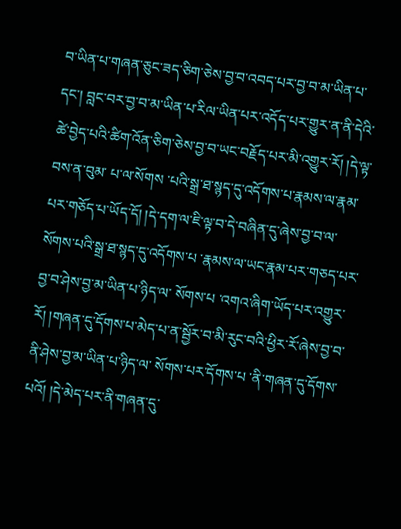བ་ཡིན་པ་གཞན་ཅུང་ཟད་ཅིག་ཅེས་བྱ་བ་འབད་པར་བྱ་བ་མ་ཡིན་པ་དང་། བླང་བར་བྱ་བ་མ་ཡིན་པ་རིལ་ཡིན་པར་འདོད་པར་གྱུར་ན་ནི་དེའི་ཚེ་བྱེད་པའི་ཚིག་འོན་ཅིག་ཅེས་བྱ་བ་ཡང་བརྗོད་པར་མི་འགྱུར་རོ། །དེ་ལྟ་བས་ན་བུམ་ པ་ལ་སོགས ་པའི་སྒྲ་ཐ་སྙད་དུ་འདོགས་པ་རྣམས་ལ་རྣམ་པར་གཅོད་པ་ཡོད་དོ། །དེ་དག་ལ་ཇི་ལྟ་བ་དེ་བཞིན་དུ་ཞེས་བྱ་བ་ལ་ སོགས་པའི་སྒྲ་ཐ་སྙད་དུ་འདོགས་པ ་རྣམས་ལ་ཡང་རྣམ་པར་གཅད་པར་བྱ་བ་ཤེས་བྱ་མ་ཡིན་པ་ཉིད་ལ་ སོགས་པ ་འགའ་ཞིག་ཡོད་པར་འགྱུར་རོ། །གཞན་དུ་དོགས་པ་མེད་པ་ན་སྦྱོར་བ་མི་རུང་བའི་ཕྱིར་རོ་ཞེས་བྱ་བ་ནི་ཤེས་བྱ་མ་ཡིན་པ་ཉིད་ལ་ སོགས་པར་དོགས་པ ་ནི་གཞན་དུ་དོགས་པའོ། །དེ་མེད་པར་ནི་གཞན་དུ་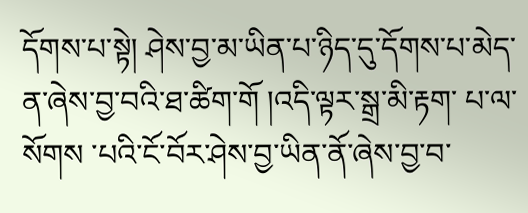དོགས་པ་སྟེ། ཤེས་བྱ་མ་ཡིན་པ་ཉིད་དུ་དོགས་པ་མེད་ན་ཞེས་བྱ་བའི་ཐ་ཚིག་གོ །འདི་ལྟར་སྒྲ་མི་རྟག་ པ་ལ་སོགས ་པའི་ངོ་བོར་ཤེས་བྱ་ཡིན་ནོ་ཞེས་བྱ་བ་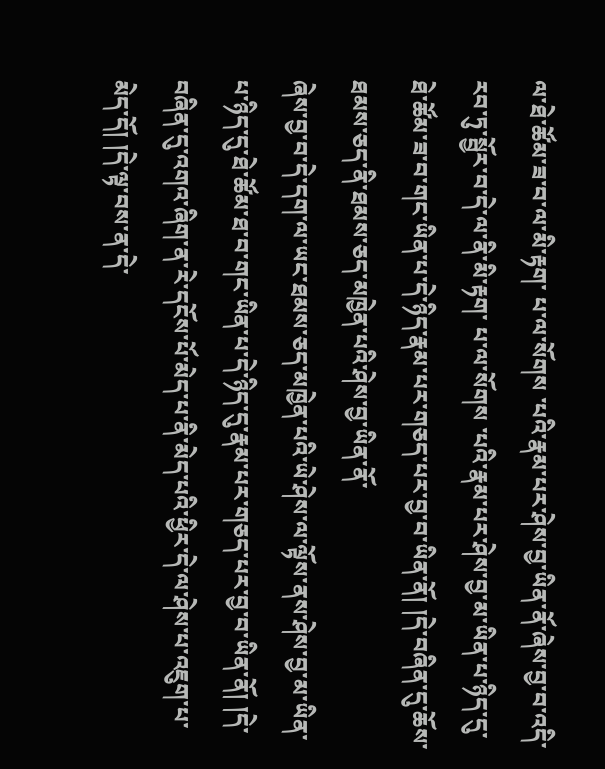ལ་ཐེ་ཚོམ་ཟ་བ་ལ་མི་རྟག་ པ་ལ་སོགས ་པའི་རྣམ་པར་ཤེས་བྱ་ཡིན་ནོ་ཞེས་བྱ་བ་འདི་རབ་ཏུ་སྦྱོར་བ་དེ་ལ་ནི་མི་རྟག་ པ་ལ་སོགས ་པའི་རྣམ་པར་ཤེས་བྱ་མ་ཡིན་པ་ཉིད་དུ་ཐེ་ཚོམ་ཟ་བ་གང་ཡིན་པ་དེ་ཉིད་རྣམ་པར་གཅད་པར་བྱ་བ་ཡིན་ནོ། །དེ་བཞིན་དུ་ཆོས་ཐམས་ཅད་ནི་ཐམས་ཅད་མཁྱེན་པའི་ཤེས་བྱ་ཡིན་ནོ་
ཞེས་བྱ་བ་དེ་དག་ལ་ཡང་ཐམས་ཅད་མཁྱེན་པའི་ཡེ་ཤེས་ལ་ལྟོས་ནས་ཤེས་བྱ་མ་ཡིན་པ་ཉིད་དུ་ཐེ་ཚོམ་ཐ་བ་གང་ཡིན་པ་དེ་ཉིད་དུ་རྣམ་པར་གཅད་པར་བྱ་བ་ཡིན་ནོ། །དེ་བཞིན་དུ་འགའ་ཞིག་ན་རེ་དངོས་པོ་མེད་པ་ནི་མེད་པའི་ཕྱིར་དེ་ལ་ཤེས་པ་འཇུག་པ་མེད་དོ། །དེ་ལྟ་བས་ན་དེ་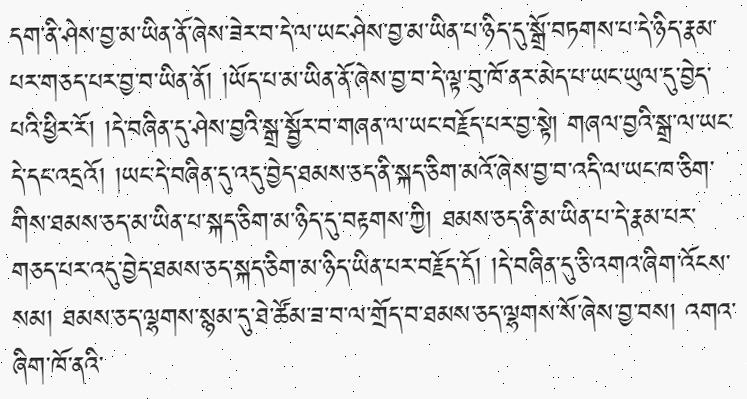དག་ནི་ཤེས་བྱ་མ་ཡིན་ནོ་ཞེས་ཟེར་བ་དེ་ལ་ཡང་ཤེས་བྱ་མ་ཡིན་པ་ཉིད་དུ་སྒྲོ་བཏགས་པ་དེ་ཉིད་རྣམ་པར་གཅད་པར་བྱ་བ་ཡིན་ནོ། །ཡོད་པ་མ་ཡིན་ནོ་ཞེས་བྱ་བ་དེ་ལྟ་བུ་ཁོ་ནར་མེད་པ་ཡང་ཡུལ་དུ་བྱེད་པའི་ཕྱིར་རོ། །དེ་བཞིན་དུ་ཤེས་བྱའི་སྒྲ་སྦྱོར་བ་གཞན་ལ་ཡང་བརྗོད་པར་བྱ་སྟེ། གཞལ་བྱའི་སྒྲ་ལ་ཡང་དེ་དང་འདྲའོ། །ཡང་དེ་བཞིན་དུ་འདུ་བྱེད་ཐམས་ཅད་ནི་སྐད་ཅིག་མའོ་ཞེས་བྱ་བ་འདི་ལ་ཡང་ཁ་ཅིག་གིས་ཐམས་ཅད་མ་ཡིན་པ་སྐད་ཅིག་མ་ཉིད་དུ་བརྟགས་ཀྱི། ཐམས་ཅད་ནི་མ་ཡིན་པ་དེ་རྣམ་པར་གཅད་པར་འདུ་བྱེད་ཐམས་ཅད་སྐད་ཅིག་མ་ཉིད་ཡིན་པར་བརྗོད་དོ། །དེ་བཞིན་དུ་ཅི་འགའ་ཞིག་འོངས་སམ། ཐམས་ཅད་ལྷགས་སྙམ་དུ་ཐེ་ཚོམ་ཟ་བ་ལ་གྲོད་བ་ཐམས་ཅད་ལྷགས་སོ་ཞེས་བྱ་བས། འགའ་ཞིག་ཁོ་ནའི་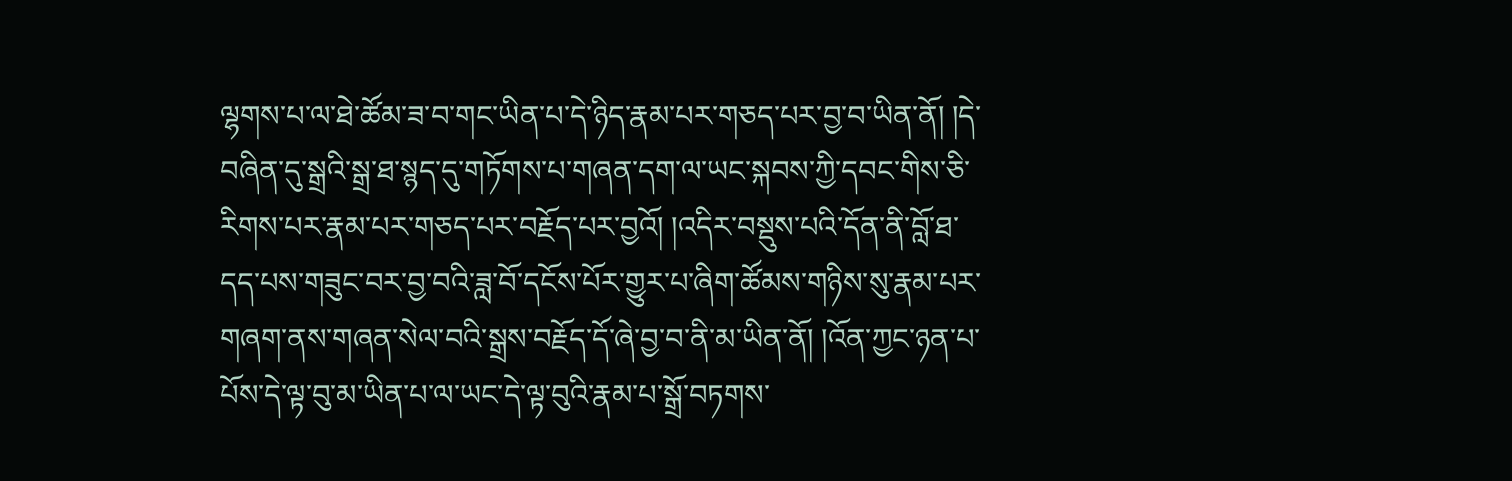ལྷགས་པ་ལ་ཐེ་ཚོམ་ཟ་བ་གང་ཡིན་པ་དེ་ཉིད་རྣམ་པར་གཅད་པར་བྱ་བ་ཡིན་ནོ། །དེ་བཞིན་དུ་སྒྲའི་སྒྲ་ཐ་སྙད་དུ་གཏོགས་པ་གཞན་དག་ལ་ཡང་སྐབས་ཀྱི་དབང་གིས་ཅི་རིགས་པར་རྣམ་པར་གཅད་པར་བརྗོད་པར་བྱའོ། །འདིར་བསྡུས་པའི་དོན་ནི་བློ་ཐ་དད་པས་གཟུང་བར་བྱ་བའི་ཟླ་བོ་དངོས་པོར་གྱུར་པ་ཞིག་ཚོམས་གཉིས་སུ་རྣམ་པར་གཞག་ནས་གཞན་སེལ་བའི་སྒྲས་བརྗོད་དོ་ཞེ་བྱ་བ་ནི་མ་ཡིན་ནོ། །འོན་ཀྱང་ཉན་པ་པོས་དེ་ལྟ་བུ་མ་ཡིན་པ་ལ་ཡང་དེ་ལྟ་བུའི་རྣམ་པ་སྒྲོ་བཏགས་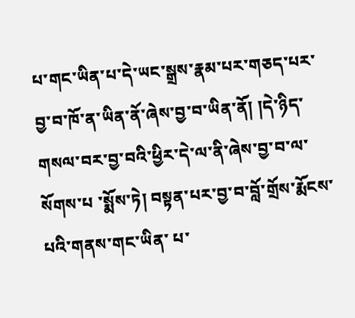པ་གང་ཡིན་པ་དེ་ཡང་སྒྲས་རྣམ་པར་གཅད་པར་བྱ་བ་ཁོ་ན་ཡིན་ནོ་ཞེས་བྱ་བ་ཡིན་ནོ། །དེ་ཉིད་གསལ་བར་བྱ་བའི་ཕྱིར་དེ་ལ་ནི་ཞེས་བྱ་བ་ལ་ སོགས་པ ་སྨོས་ཏེ། བསྟན་པར་བྱ་བ་བློ་གྲོས་རྨོངས་པའི་གནས་གང་ཡིན་ པ་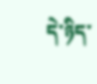དེ་ཉིད་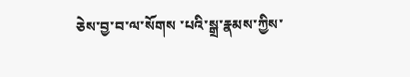ཅེས་བྱ་བ་ལ་སོགས ་པའི་སྒྲ་རྣམས་ཀྱིས་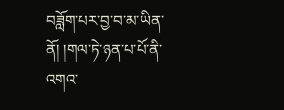བཟློག་པར་བྱ་བ་མ་ཡིན་ནོ། །གལ་ཏེ་ཉན་པ་པོ་ནི་འགའ་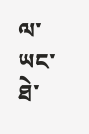ལ་ཡང་ཐེ་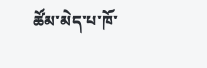ཚོམ་མེད་པ་ཁོ་